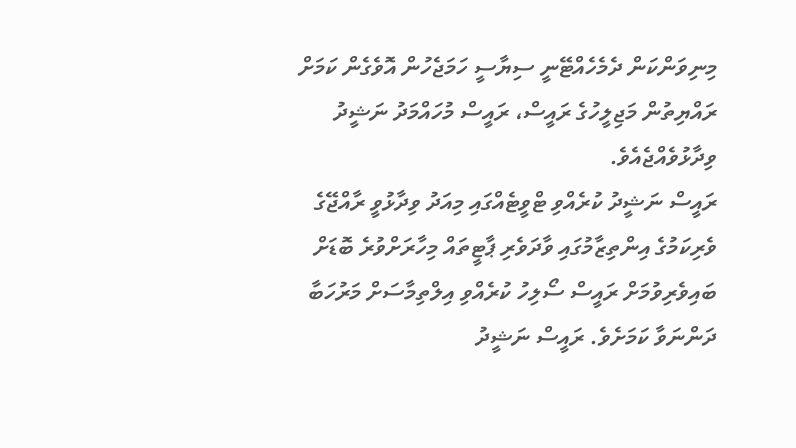މިނިވަންކަން ދެމެހެއްޓޭނީ ސިޔާސީ ހަމަޖެހުން އޮވެގެން ކަމަށް ރައްޔިތުން މަޖިލީހުގެ ރައީސް، ރައީސް މުހައްމަދު ނަޝީދު ވިދާޅުވެއްޖެއެވެ.
ރައީސް ނަޝީދު ކުރެއްވި ޓްވީޓެއްގައި މިއަދު ވިދާޅުވީ ރާއްޖޭގެ ވެރިކަމުގެ އިންތިޒާމުގައި ވާދަވެރި ޕާޓީތައް މިހާރަށްވުރެ ބޮޑަށް ބައިވެރިވުމަށް ރައީސް ސޯލިހު ކުރެއްވި އިލްތިމާސަށް މަރުހަބާ ދަންނަވާ ކަމަށެވެ. ރައީސް ނަޝީދު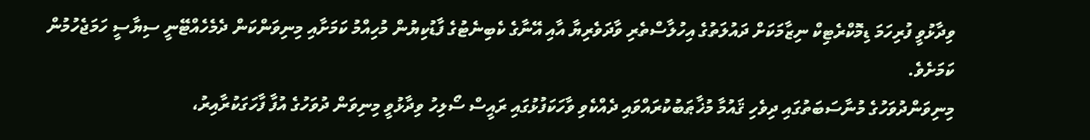ވިދާޅުވީ ފުރިހަމަ ޑިމޮކްރެޓިކް ނިޒާމަކަށް ދައުލަތުގެ އިހުލާސްތެރި ވާދަވެރިޔާ އާއި އޭނާގެ ކެބިނެޓުގެ ފާޑުކިޔުން މުހިއްމު ކަމަށާއި މިނިވަންކަން ދެމެހެއްޓޭނީ ސިޔާސީ ހަމަޖެހުމުން ކަމަށެވެ.
މިނިވަންދުވަހުގެ މުނާސަބަތުގައި ދިވެހި ޤައުމާ މުޚާޠަބުކުރައްވައި ދެއްކެވި ވާހަކަފުޅުގައި ރައީސް ސޯލިހު ވިދާޅުވީ މިނިވަން ދުވަހުގެ އުފާ ފާހަގަކުރާއިރު،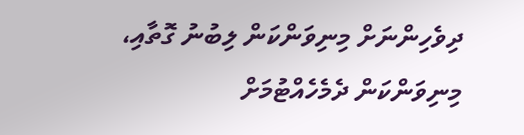ދިވެހިންނަށް މިނިވަންކަން ލިބުނު ގޮތާއި، މިނިވަންކަން ދެމެހެއްޓުމަށް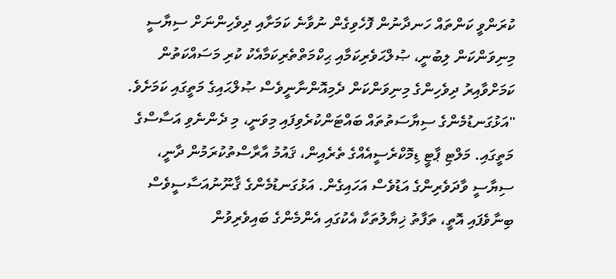ކުރަންވީ ކަންތައް ހަނދާނުން ފޮހެވިގެން ނުވާނެ ކަމަށާއި ދިވެހިންނަށް ސިޔާސީ މިނިވަންކަން ލިބުނީ، ޞުލްޙަވެރިކަމާއި ޙިކްމަތްތެރިކަމާއެކު ކުރި މަސައްކަތުން ކަމަށްވާއިރު ދިވެހިންގެ މިނިވަންކަން ދެމިއޮންނާނީވެސް ޞުލްޙައިގެ މަތީގައި ކަމަށެވެ.
"އަޅުގަނޑުމެންގެ ސިޔާސަތުތައް ބައްޓަންކުރެވިފައި މިވަނީ، މި ދެންނެވި އަސާސްގެ މަތީގައި. މަލްޓި ޕާޓީ ޑިމޮކްރެސީއެއްގެ ތެރެއިން، ޤައުމު އާރާސްތުކުރަމުން ދާނީ، ސިޔާސީ ވާދަވެރިންގެ އަޑުވެސް އަހައިގެން. އަޅުގަނޑުމެންގެ ޤާނޫނުއަސާސީވެސް ބިނާވެފައި އޮތީ، ތަފާތު ޚިޔާލުތަކާ އެކުގައި އެންމެންގެ ބައިވެރިވުން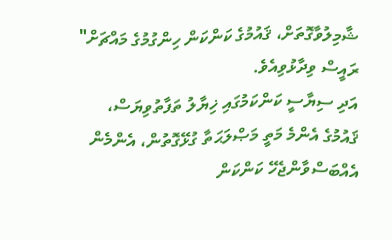ޝާމިލުވާގޮތަށް، ޤައުމުގެ ކަންކަން ހިންގުމުގެ މައްޗަށް" ރައީސް ވިދާޅުވިއެވެ.
އަދި ސިޔާސީ ކަންކަމުގައި ޚިޔާލު ތަފާތުވިޔަސް، ޤައުމުގެ އެންމެ މަތީ މަޞްލަޙަތާ ގުޅޭގޮތުން، އެންމެން އެއްބަސްވާންޖެހޭ ކަންކަން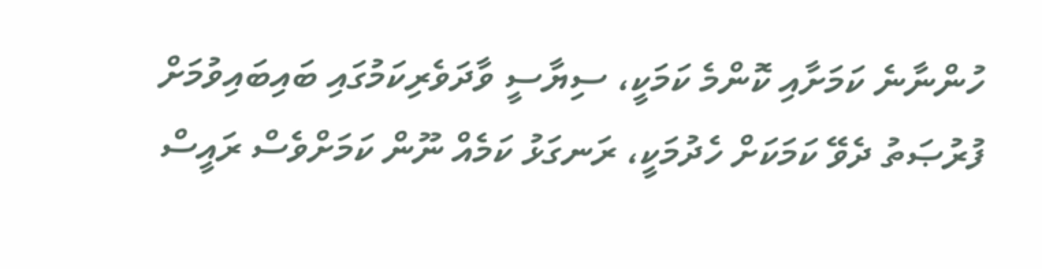ހުންނާނެ ކަމަށާއި ކޮންމެ ކަމަކީ، ސިޔާސީ ވާދަވެރިކަމުގައި ބައިބައިވުމަށް ފުރުޞަތު ދެވޭ ކަމަކަށް ހެދުމަކީ، ރަނގަޅު ކަމެއް ނޫން ކަމަށްވެސް ރައީސް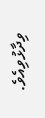ވިދާޅުވިއެވެ.